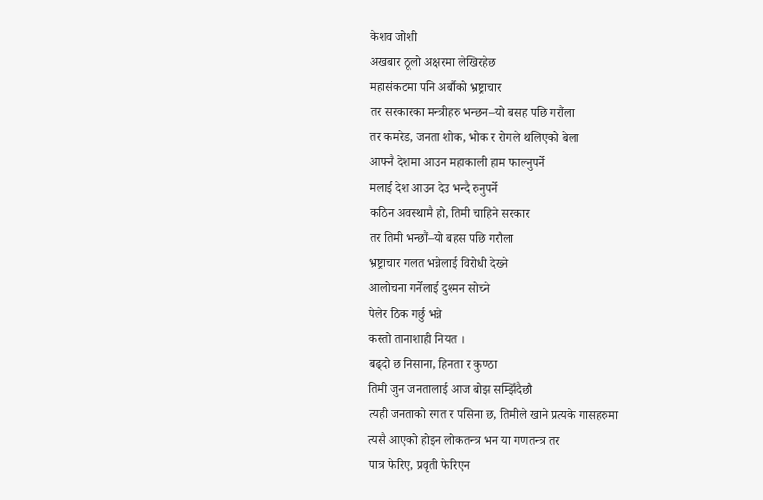केशव जोशी
अखबार ठूलो अक्षरमा लेखिरहेछ
महासंकटमा पनि अर्बौको भ्रष्ट्राचार
तर सरकारका मन्त्रीहरु भन्छन–यो बसह पछि गरौंला
तर कमरेड, जनता शोक, भोक र रोगले थलिएको बेला
आफ्नै देशमा आउन महाकाली हाम फाल्नुपर्ने
मलाई देश आउन देउ भन्दै रुनुपर्ने
कठिन अवस्थामै हो, तिमी चाहिने सरकार
तर तिमी भन्छौं–यो बहस पछि गरौला
भ्रष्ट्राचार गलत भन्नेलाई विरोधी देख्ने
आलोचना गर्नेलाई दुश्मन सोच्ने
पेलेर ठिक गर्छु भन्ने
कस्तो तानाशाही नियत ।
बढ्दो छ निसाना, हिनता र कुण्ठा
तिमी जुन जनतालाई आज बोझ सम्झिँदैछौ
त्यही जनताको रगत र पसिना छ, तिमीले खाने प्रत्यके गासहरुमा
त्यसै आएको होइन लोकतन्त्र भन या गणतन्त्र तर
पात्र फेरिए, प्रवृती फेरिएन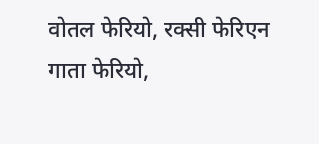वोतल फेरियो, रक्सी फेरिएन
गाता फेरियो,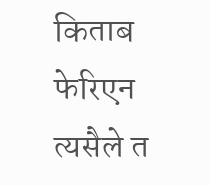किताब फेरिएन
त्यसैले त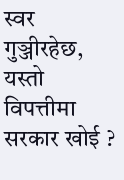स्वर गुञ्जीरहेछ, यस्तो विपत्तीमा सरकार खोई ?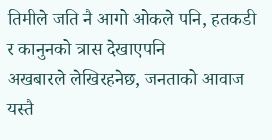तिमीले जति नै आगो ओकले पनि, हतकडी र कानुनको त्रास देखाएपनि
अखबारले लेखिरहनेछ, जनताको आवाज
यस्तै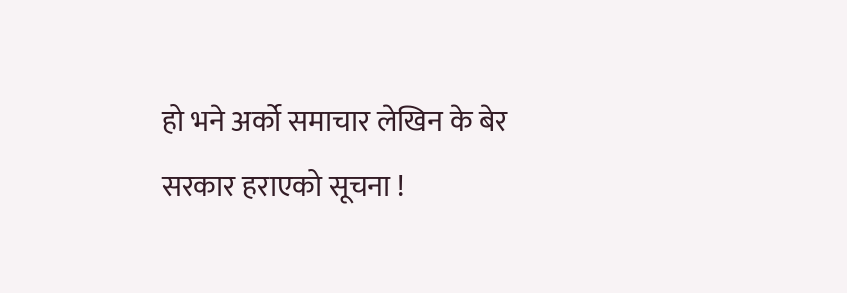हो भने अर्को समाचार लेखिन के बेर
सरकार हराएको सूचना !